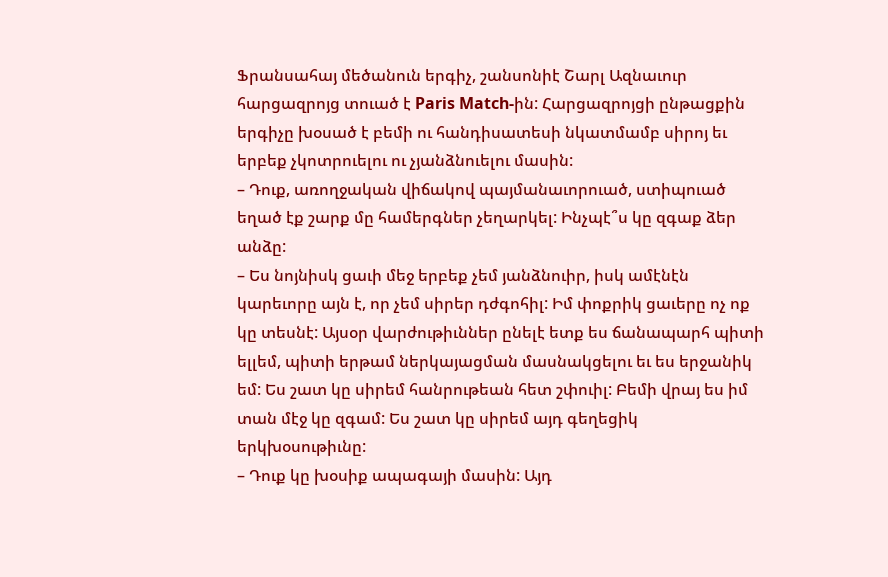Ֆրանսահայ մեծանուն երգիչ, շանսոնիէ Շարլ Ազնաւուր հարցազրոյց տուած է Paris Match-ին: Հարցազրոյցի ընթացքին երգիչը խօսած է բեմի ու հանդիսատեսի նկատմամբ սիրոյ եւ երբեք չկոտրուելու ու չյանձնուելու մասին:
– Դուք, առողջական վիճակով պայմանաւորուած, ստիպուած եղած էք շարք մը համերգներ չեղարկել: Ինչպէ՞ս կը զգաք ձեր անձը:
– Ես նոյնիսկ ցաւի մեջ երբեք չեմ յանձնուիր, իսկ ամէնէն կարեւորը այն է, որ չեմ սիրեր դժգոհիլ: Իմ փոքրիկ ցաւերը ոչ ոք կը տեսնէ: Այսօր վարժութիւններ ընելէ ետք ես ճանապարհ պիտի ելլեմ, պիտի երթամ ներկայացման մասնակցելու եւ ես երջանիկ եմ: Ես շատ կը սիրեմ հանրութեան հետ շփուիլ: Բեմի վրայ ես իմ տան մէջ կը զգամ: Ես շատ կը սիրեմ այդ գեղեցիկ երկխօսութիւնը:
– Դուք կը խօսիք ապագայի մասին: Այդ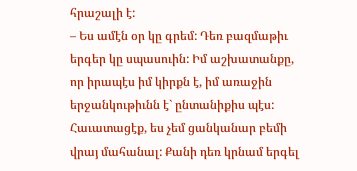հրաշալի է:
– Ես ամէն օր կը գրեմ: Դեռ բազմաթիւ երգեր կը սպասուին: Իմ աշխատանքը, որ իրապէս իմ կիրքն է, իմ առաջին երջանկութիւնն է` ընտանիքիս պէս: Հաւատացէք, ես չեմ ցանկանար բեմի վրայ մահանալ: Քանի դեռ կրնամ երգել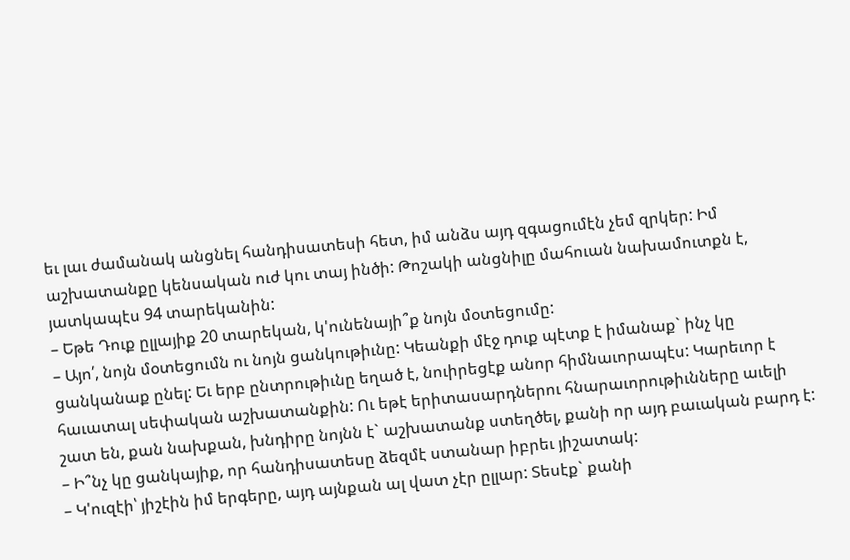եւ լաւ ժամանակ անցնել հանդիսատեսի հետ, իմ անձս այդ զգացումէն չեմ զրկեր: Իմ աշխատանքը կենսական ուժ կու տայ ինծի: Թոշակի անցնիլը մահուան նախամուտքն է, յատկապէս 94 տարեկանին:
– Եթե Դուք ըլլայիք 20 տարեկան, կ'ունենայի՞ք նոյն մօտեցումը:
– Այո՛, նոյն մօտեցումն ու նոյն ցանկութիւնը: Կեանքի մէջ դուք պէտք է իմանաք` ինչ կը ցանկանաք ընել: Եւ երբ ընտրութիւնը եղած է, նուիրեցէք անոր հիմնաւորապէս: Կարեւոր է հաւատալ սեփական աշխատանքին: Ու եթէ երիտասարդներու հնարաւորութիւնները աւելի շատ են, քան նախքան, խնդիրը նոյնն է` աշխատանք ստեղծել, քանի որ այդ բաւական բարդ է:
– Ի՞նչ կը ցանկայիք, որ հանդիսատեսը ձեզմէ ստանար իբրեւ յիշատակ:
– Կ'ուզէի՝ յիշէին իմ երգերը, այդ այնքան ալ վատ չէր ըլլար: Տեսէք` քանի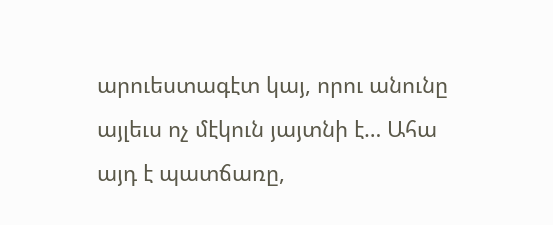արուեստագէտ կայ, որու անունը այլեւս ոչ մէկուն յայտնի է… Ահա այդ է պատճառը,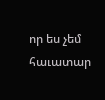որ ես չեմ հաւատար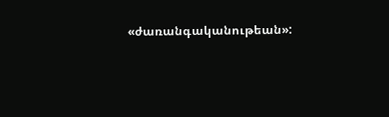«ժառանգականութեան»: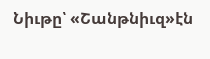Նիւթը՝ «Շանթնիւզ»էն